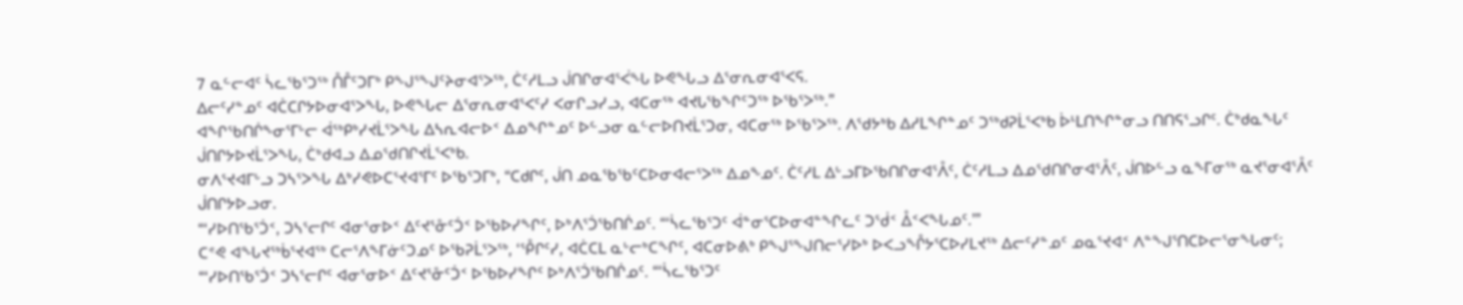7 ᓇᓪᓕᐊᑦ ᓵᓚᖃᕐᑐᖅ ᑍᒤᑦᑐᒥᒃ ᑭᖑᕐᖑᑦᔨᓂᐊᕐᐳᖅ, ᑖᑦᓱᒪᓗ ᒎᑎᒋᓂᐊᕐᐹᖓ ᐅᕙᖓᓗ ᐃᕐᓂᕆᓂᐊᕐᐸᕋ.
ᐃᓕᑦᓯᓐᓄᑦ ᐊᑖᑕᒋᔭᐅᓂᐊᕐᐳᖓ, ᐅᕙᖓᓕ ᐃᕐᓂᕆᓂᐊᕐᐸᑦᓯ ᐸᓂᒋᓗᓯᓗ, ᐊᑕᓂᖅ ᐊᔪᒐᖃᖏᑦᑐᖅ ᐅᖃᕐᐳᖅ.”
ᐊᖏᖃᑎᒌᖕᓂᕐᒥᒡᓕ ᐋᖅᑭᒃᓯᔪᒫᕐᐳᖓ ᐃᓴᕆᐊᓕᐅᑉ ᐃᓄᖏᓐᓄᑦ ᐅᓪᓗᓂ ᓇᓪᓕᐅᑎᔪᒫᕐᑐᓂ, ᐊᑕᓂᖅ ᐅᖃᕐᐳᖅ. ᐱᖁᔭᒃᑲ ᐃᓱᒪᖏᓐᓄᑦ ᑐᖅᑯᕈᒫᕐᐸᒃᑲ ᐆᒻᒪᑎᖏᓐᓂᓗ ᑎᑎᕋᕐᓗᒋᑦ. ᑖᒃᑯᓇᖓᑦ ᒎᑎᒋᔭᐅᔪᒫᕐᐳᖓ, ᑖᒃᑯᐊᓗ ᐃᓄᖁᑎᒋᔪᒫᕐᐸᒃᑲ.
ᓂᐱᕐᔪᐊᒥᒡᓗ ᑐᓴᕐᐳᖓ ᐃᒃᓯᕙᐅᑕᕐᔪᐊᕐᒥᑦ ᐅᖃᕐᑐᒥᒃ, “ᑕᑯᒋᑦ, ᒎᑎ ᓄᓇᖃᖃᑦᑕᐅᓂᐊᓕᕐᐳᖅ ᐃᓄᖕᓄᑦ. ᑖᑦᓱᒪ ᐃᒡᓗᒥᐅᖃᑎᒋᓂᐊᕐᐰᑦ, ᑖᑦᓱᒪᓗ ᐃᓄᖁᑎᒋᓂᐊᕐᐰᑦ, ᒎᑎᐅᓪᓗ ᓇᖕᒥᓂᖅ ᓇᔪᕐᓂᐊᕐᐰᑦ ᒎᑎᒋᔭᐅᓗᓂ.
“‘ᓯᐅᑎᖃᕐᑑᑉ, ᑐᓴᕐᓕᒋᑦ ᐊᓂᕐᓂᐅᑉ ᐃᑦᔪᕐᓁᑦᑑᑉ ᐅᖃᐅᓯᖏᑦ, ᐅᒃᐱᕐᑑᖃᑎᒌᓄᑦ. “‘ᓵᓚᖃᕐᑐᑦ ᐋᓐᓂᕐᑕᐅᓂᐊᓐᖏᓚᑦ ᑐᖂᑉ ᐂᑉᐸᖓᓄᑦ.’”
ᑕᕝᕙ ᐊᖓᔪᖅᑳᕐᔪᐊᖅ ᑕᓕᕐᐱᖕᒥᓃᑦᑐᓄᑦ ᐅᖃᕈᒫᕐᐳᖅ, ‘ᕾᒋᑦᓯ, ᐊᑖᑕᒪ ᓇᒡᓕᒃᑕᖏᑦ, ᐊᑕᓂᐅᕕᒃ ᑭᖑᕐᖑᑎᓕᕐᓯᐅᒃ ᐅᐸᓗᖕᒊᔭᕐᑕᐅᓯᒪᔪᖅ ᐃᓕᑦᓯᓐᓄᑦ ᓄᓇᕐᔪᐊᑉ ᐱᓐᖑᕐᑎᑕᐅᓕᕐᓂᖓᓂᑦ;
“‘ᓯᐅᑎᖃᕐᑑᑉ ᑐᓴᕐᓕᒋᑦ ᐊᓂᕐᓂᐅᑉ ᐃᑦᔪᕐᓁᑦᑑᑉ ᐅᖃᐅᓯᖏᑦ ᐅᒃᐱᕐᑑᖃᑎᒌᓄᑦ. “‘ᓵᓚᖃᕐᑐᑦ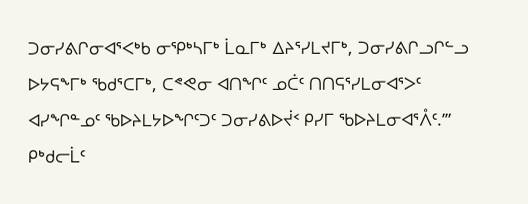ᑐᓂᓯᕕᒋᓂᐊᕐᐸᒃᑲ ᓂᕿᒃᓴᒥᒃ ᒫᓇᒥᒃ ᐃᔨᕐᓯᒪᔪᒥᒃ, ᑐᓂᓯᕕᒋᓗᒋᓪᓗ ᐅᔭᕋᖕᒥᒃ ᖃᑯᕐᑕᒥᒃ, ᑕᕝᕙᓂ ᐊᑎᖏᑦ ᓄᑖᑦ ᑎᑎᕋᕐᓯᒪᓂᐊᕐᐳᑦ ᐊᓯᖏᓐᓄᑦ ᖃᐅᔨᒪᔭᐅᖏᑦᑐᑦ ᑐᓂᓯᕕᐅᔫᑉ ᑭᓯᒥ ᖃᐅᔨᒪᓂᐊᕐᐰᑦ.’”
ᑭᒃᑯᓕᒫᑦ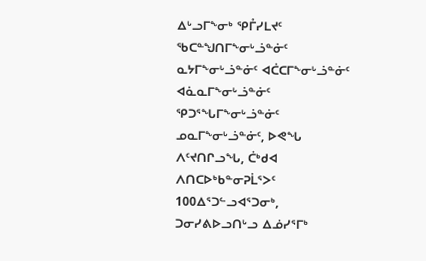ᐃᒡᓗᒥᖕᓂᒃ ᕿᒤᓯᒪᔪᑦ ᖃᑕᓐᖑᑎᒥᖕᓂᒡᓘᓐᓃᑦ ᓇᔭᒥᖕᓂᒡᓘᓐᓃᑦ ᐊᑖᑕᒥᖕᓂᒡᓘᓐᓃᑦ ᐊᓈᓇᒥᖕᓂᒡᓘᓐᓃᑦ ᕿᑐᕐᖓᒥᖕᓂᒡᓘᓐᓃᑦ ᓄᓇᒥᖕᓂᒡᓘᓐᓃᑦ, ᐅᕙᖓ ᐱᑦᔪᑎᒋᓗᖓ, ᑖᒃᑯᐊ ᐱᑎᑕᐅᒃᑲᓐᓂᕈᒫᕐᐳᑦ 100ᐃᕐᑐᓪᓗᐊᕐᑐᓂᒃ, ᑐᓂᓯᕕᐅᓗᑎᒡᓗ ᐃᓅᓯᕐᒥᒃ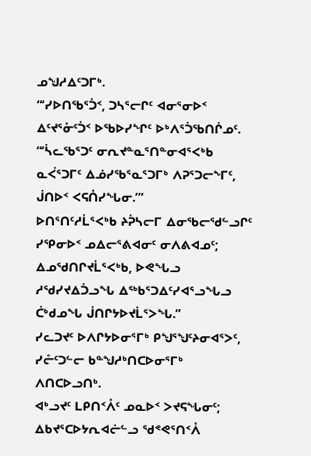ᓄᖑᓱᐃᑦᑐᒥᒃ.
“‘ᓯᐅᑎᖃᕐᑑᑉ, ᑐᓴᕐᓕᒋᑦ ᐊᓂᕐᓂᐅᑉ ᐃᑦᔪᕐᓁᑦᑑᑉ ᐅᖃᐅᓯᖏᑦ ᐅᒃᐱᕐᑑᖃᑎᒌᓄᑦ. “‘ᓵᓚᖃᕐᑐᑦ ᓂᕆᔪᓐᓇᕐᑎᓐᓂᐊᕐᐸᒃᑲ ᓇᐹᕐᑐᒥᑦ ᐃᓅᓯᖃᕐᓇᕐᑐᒥᒃ ᐱᕈᕐᑐᓕᖕᒥᑦ, ᒎᑎᐅᑉ ᐸᕋᑍᓯᖓᓂ.’”
ᐅᑎᕐᑎᑦᓱᒫᕐᐸᒃᑲ ᔨᕉᓴᓕᒥ ᐃᓂᖃᓕᖁᓪᓗᒋᑦ ᓯᕿᓂᐅᑉ ᓄᐃᓕᕐᕕᐊᓂᑦ ᓂᐱᕕᐊᓄᑦ; ᐃᓄᖁᑎᒋᔪᒫᕐᐸᒃᑲ, ᐅᕙᖓᓗ ᓱᖁᓯᔪᐃᑑᓗᖓ ᐃᖅᑲᕐᑐᐃᑦᓯᐊᕐᓗᖓᓗ ᑖᒃᑯᓄᖓ ᒎᑎᒋᔭᐅᔪᒫᕐᐳᖓ.”
ᓯᓚᑐᔪᑦ ᐅᐱᒋᔭᐅᓂᕐᒥᒃ ᑭᖑᕐᖑᑦᔨᓂᐊᕐᐳᑦ, ᓯᓔᑦᑐᓪᓕ ᑲᓐᖑᓱᒃᑎᑕᐅᓂᕐᒥᒃ ᐱᑎᑕᐅᓗᑎᒃ.
ᐊᒃᓗᔪᑦ ᒪᑭᑎᑉᐰᑦ ᓄᓇᐅᑉ ᐳᔪᕋᖓᓂᑦ; ᐃᑲᔪᕐᑕᐅᔭᕆᐊᓖᓪᓗ ᖁᕝᕙᕐᑎᑉᐰ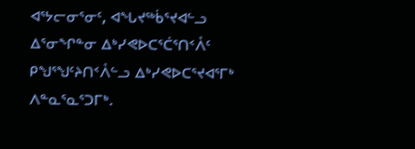ᐊᕐᔭᓕᓂᕐᓂᑦ, ᐊᖓᔪᖅᑳᕐᔪᐊᓪᓗ ᐃᕐᓂᖏᓐᓂ ᐃᒃᓯᕙᐅᑕᕐᑖᕐᑎᑉᐰᑦ ᑭᖑᕐᖑᑦᔨᑎᑉᐰᓪᓗ ᐃᒃᓯᕙᐅᑕᕐᔪᐊᕐᒥᒃ ᐱᓐᓇᕐᓇᕐᑐᒥᒃ.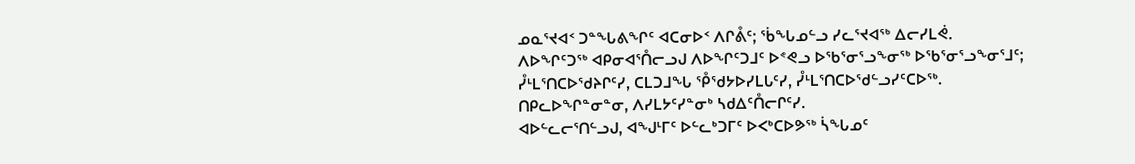ᓄᓇᕐᔪᐊᑉ ᑐᓐᖓᕕᖏᑦ ᐊᑕᓂᐅᑉ ᐱᒋᕔᑦ; ᖄᖓᓄᓪᓗ ᓯᓚᕐᔪᐊᖅ ᐃᓕᓯᒪᕚ.
ᐱᐅᖏᑦᑐᖅ ᐊᑭᓂᐊᕐᑍᓕᓗᒍ ᐱᐅᖏᑦᑐᒧᑦ ᐅᕝᕙᓗ ᐅᖃᕐᓂᕐᓗᖕᓂᖅ ᐅᖃᕐᓂᕐᓗᖕᓂᕐᒧᑦ; ᓮᒻᒪᕐᑎᑕᐅᖁᔨᒋᑦᓯ, ᑕᒪᑐᒧᖓ ᕾᖁᔭᐅᓯᒪᒐᑦᓯ, ᓮᒻᒪᕐᑎᑕᐅᖁᓪᓗᓯᑦᑕᐅᖅ.
ᑎᑭᓚᐅᖏᓐᓂᓐᓂ, ᐱᓯᒪᔭᑦᓯᓐᓂᒃ ᓴᑯᐃᑦᑍᓕᒋᑦᓯ.
ᐊᐅᓪᓚᓕᕐᑎᓪᓗᒍ, ᐊᖑᒻᒥᑦ ᐅᓪᓚᒃᑐᒥᑦ ᐅᐸᒃᑕᐅᕗᖅ ᓵᖓᓄᑦ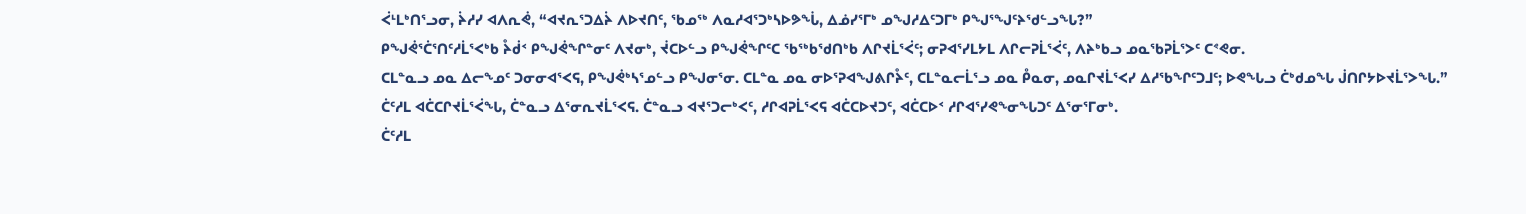ᐹᒻᒪᒃᑎᕐᓗᓂ, ᔩᓱᓯ ᐊᐱᕆᕚ, “ᐊᔪᕆᕐᑐᐃᔩ ᐱᐅᔪᑎᑦ, ᖃᓄᖅ ᐱᓇᓱᐊᕐᑐᒃᓴᐅᕗᖔ, ᐃᓅᓯᕐᒥᒃ ᓄᖑᓱᐃᑦᑐᒥᒃ ᑭᖑᕐᖑᑦᔨᖁᓪᓗᖓ?”
ᑭᖑᕚᕐᑖᕐᑎᑦᓱᒫᕐᐸᒃᑲ ᔧᑰᑉ ᑭᖑᕚᖏᓐᓂᑦ ᐱᔪᓂᒃ, ᔫᑕᐅᓪᓗ ᑭᖑᕚᖏᑦᑕ ᖃᖅᑲᖁᑎᒃᑲ ᐱᒋᔪᒫᕐᐹᑦ; ᓂᕈᐊᕐᓯᒪᔭᒪ ᐱᒋᓕᕈᒫᕐᐹᑦ, ᐱᔨᒃᑲᓗ ᓄᓇᖃᕈᒫᕐᐳᑦ ᑕᕝᕙᓂ.
ᑕᒪᓐᓇᓗ ᓄᓇ ᐃᓕᖕᓄᑦ ᑐᓂᓂᐊᕐᐸᕋ, ᑭᖑᕚᒃᓴᕐᓄᓪᓗ ᑭᖑᓂᕐᓂ. ᑕᒪᓐᓇ ᓄᓇ ᓂᐅᕐᕈᐊᖑᕕᒋᔧᑦ, ᑕᒪᓐᓇᓕᒫᕐᓗ ᓄᓇ ᑬᓇᓂ, ᓄᓇᒋᔪᒫᕐᐸᓯ ᐃᓱᖃᖏᑦᑐᒧᑦ; ᐅᕙᖓᓗ ᑖᒃᑯᓄᖓ ᒎᑎᒋᔭᐅᔪᒫᕐᐳᖓ.”
ᑖᑦᓱᒪ ᐊᑖᑕᒋᔪᒫᕐᐹᖓ, ᑖᓐᓇᓗ ᐃᕐᓂᕆᔪᒫᕐᐸᕋ. ᑖᓐᓇᓗ ᐊᔪᕐᑐᓕᒃᐸᑦ, ᓱᒋᐊᕈᒫᕐᐸᕋ ᐊᑖᑕᐅᔪᑐᑦ, ᐊᑖᑕᐅᑉ ᓱᒋᐊᕐᓯᕙᖕᓂᖓᑐᑦ ᐃᕐᓂᕐᒥᓂᒃ.
ᑖᑦᓱᒪ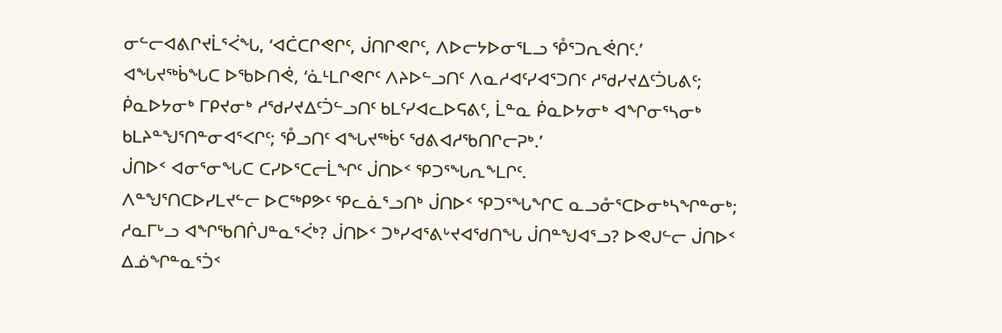ᓂᓪᓕᐊᕕᒋᔪᒫᕐᐹᖓ, ‘ᐊᑖᑕᒋᕙᒋᑦ, ᒎᑎᒋᕙᒋᑦ, ᐱᐅᓕᔭᐅᓂᕐᒪᓗ ᕾᕐᑐᕆᕚᑎᑦ.’
ᐊᖓᔪᖅᑳᖓᑕ ᐅᖃᐅᑎᕚ, ‘ᓈᒻᒪᒋᕙᒋᑦ ᐱᔨᐅᓪᓗᑎᑦ ᐱᓇᓱᐊᑦᓯᐊᕐᑐᑎᑦ ᓱᖁᓯᔪᐃᑦᑑᒐᕕᑦ; ᑮᓇᐅᔭᓂᒃ ᒥᑭᔪᓂᒃ ᓱᖁᓯᔪᐃᑦᑑᓪᓗᑎᑦ ᑲᒪᑦᓯᐊᓚᐅᕋᕕᑦ, ᒫᓐᓇ ᑮᓇᐅᔭᓂᒃ ᐊᖏᓂᕐᓴᓂᒃ ᑲᒪᔨᓐᖑᕐᑎᓐᓂᐊᕐᐸᒋᑦ; ᕾᓗᑎᑦ ᐊᖓᔪᖅᑳᑦ ᖁᕕᐊᓱᖃᑎᒋᓕᕈᒃ.’
ᒎᑎᐅᑉ ᐊᓂᕐᓂᖓᑕ ᑕᓯᐅᕐᑕᓕᒫᖏᑦ ᒎᑎᐅᑉ ᕿᑐᕐᖓᕆᖕᒪᒋᑦ.
ᐱᓐᖑᕐᑎᑕᐅᓯᒪᔪᓪᓕ ᐅᑕᖅᑭᕗᑦ ᕿᓚᓈᕐᓗᑎᒃ ᒎᑎᐅᑉ ᕿᑐᕐᖓᖏᑕ ᓇᓗᓁᕐᑕᐅᓂᒃᓴᖏᓐᓂᒃ;
ᓱᓇᒥᒡᓗ ᐊᖏᖃᑎᒌᒍᓐᓇᕐᐹᒃ? ᒎᑎᐅᑉ ᑐᒃᓯᐊᕐᕕᒡᔪᐊᖁᑎᖓ ᒎᑎᓐᖑᐊᕐᓗ? ᐅᕙᒍᓪᓕ ᒎᑎᐅᑉ ᐃᓅᖏᓐᓇᕐᑑᑉ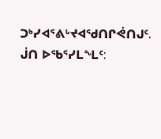ᑐᒃᓯᐊᕐᕕᒡᔪᐊᖁᑎᒋᕚᑎᒍᑦ. ᒎᑎ ᐅᖃᕐᓯᒪᖕᒪᑦ: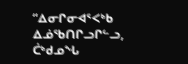“ᐃᓂᒋᓂᐊᕐᐸᒃᑲ ᐃᓅᖃᑎᒋᓗᒋᓪᓗ, ᑖᒃᑯᓄᖓ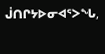ᒎᑎᒋᔭᐅᓂᐊᕐᐳᖓ,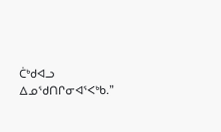ᑖᒃᑯᐊᓗ ᐃᓄᖁᑎᒋᓂᐊᕐᐸᒃᑲ.”